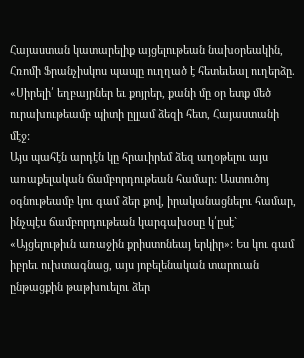Հայաստան կատարելիք այցելութեան նախօրեակին, Հռոմի Ֆրանչիսկոս պապը ուղղած է հետեւեալ ուղերձը.
«Սիրելի՛ եղբայրներ եւ քոյրեր, քանի մը օր ետք մեծ ուրախութեամբ պիտի ըլլամ ձեզի հետ, Հայաստանի մէջ:
Այս պահէն արդէն կը հրաւիրեմ ձեզ աղօթելու այս առաքելական ճամբորդութեան համար: Աստուծոյ օգնութեամբ կու գամ ձեր քով, իրականացնելու համար, ինչպէս ճամբորդութեան կարգախօսը կ՛ըսէ` «Այցելութիւն առաջին քրիստոնեայ երկիր»: Ես կու գամ իբրեւ ուխտագնաց, այս յոբելենական տարուան ընթացքին թաթխուելու ձեր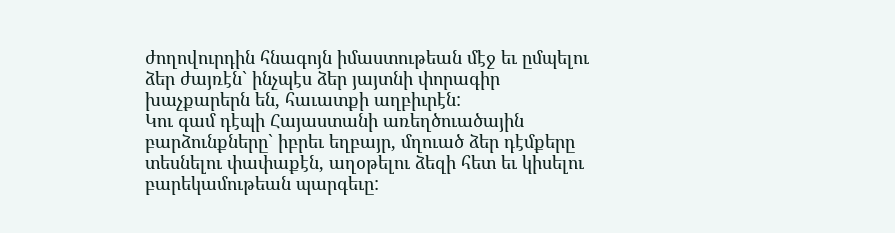ժողովուրդին հնագոյն իմաստութեան մէջ եւ ըմպելու ձեր ժայռէն` ինչպէս ձեր յայտնի փորագիր խաչքարերն են, հաւատքի աղբիւրէն:
Կու գամ դէպի Հայաստանի առեղծուածային բարձունքները` իբրեւ եղբայր, մղուած ձեր դէմքերը տեսնելու փափաքէն, աղօթելու ձեզի հետ եւ կիսելու բարեկամութեան պարգեւը: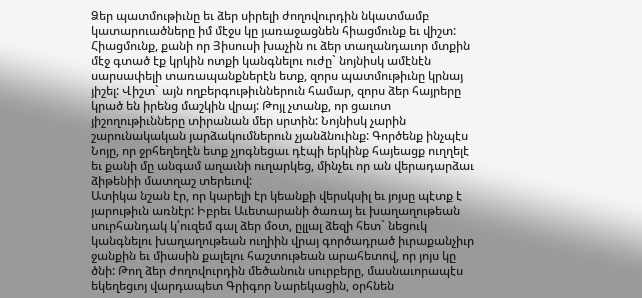Ձեր պատմութիւնը եւ ձեր սիրելի ժողովուրդին նկատմամբ կատարուածները իմ մէջս կը յառաջացնեն հիացմունք եւ վիշտ: Հիացմունք, քանի որ Յիսուսի խաչին ու ձեր տաղանդաւոր մտքին մէջ գտած էք կրկին ոտքի կանգնելու ուժը` նոյնիսկ ամէնէն սարսափելի տառապանքներէն ետք, զորս պատմութիւնը կրնայ յիշել: Վիշտ` այն ողբերգութիւններուն համար, զորս ձեր հայրերը կրած են իրենց մաշկին վրայ: Թոյլ չտանք, որ ցաւոտ յիշողութիւնները տիրանան մեր սրտին: Նոյնիսկ չարին շարունակական յարձակումներուն չյանձնուինք: Գործենք ինչպէս Նոյը, որ ջրհեղեղէն ետք չյոգնեցաւ դէպի երկինք հայեացք ուղղելէ եւ քանի մը անգամ աղաւնի ուղարկեց, մինչեւ որ ան վերադարձաւ ձիթենիի մատղաշ տերեւով:
Ատիկա նշան էր, որ կարելի էր կեանքի վերսկսիլ եւ յոյսը պէտք է յարութիւն առնէր: Իբրեւ Աւետարանի ծառայ եւ խաղաղութեան սուրհանդակ կ՛ուզեմ գալ ձեր մօտ, ըլլալ ձեզի հետ` նեցուկ կանգնելու խաղաղութեան ուղիին վրայ գործադրած իւրաքանչիւր ջանքին եւ միասին քալելու հաշտութեան արահետով, որ յոյս կը ծնի: Թող ձեր ժողովուրդին մեծանուն սուրբերը, մասնաւորապէս եկեղեցւոյ վարդապետ Գրիգոր Նարեկացին, օրհնեն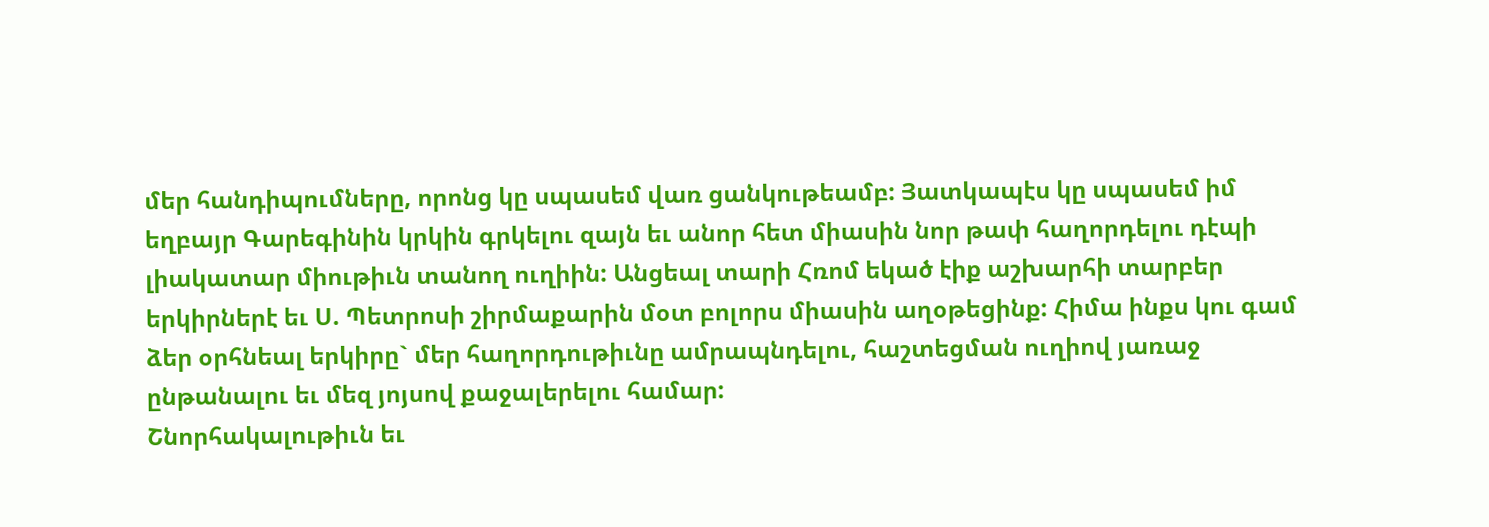մեր հանդիպումները, որոնց կը սպասեմ վառ ցանկութեամբ: Յատկապէս կը սպասեմ իմ եղբայր Գարեգինին կրկին գրկելու զայն եւ անոր հետ միասին նոր թափ հաղորդելու դէպի լիակատար միութիւն տանող ուղիին: Անցեալ տարի Հռոմ եկած էիք աշխարհի տարբեր երկիրներէ եւ Ս. Պետրոսի շիրմաքարին մօտ բոլորս միասին աղօթեցինք: Հիմա ինքս կու գամ ձեր օրհնեալ երկիրը` մեր հաղորդութիւնը ամրապնդելու, հաշտեցման ուղիով յառաջ ընթանալու եւ մեզ յոյսով քաջալերելու համար:
Շնորհակալութիւն եւ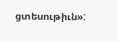ցտեսութիւն»: